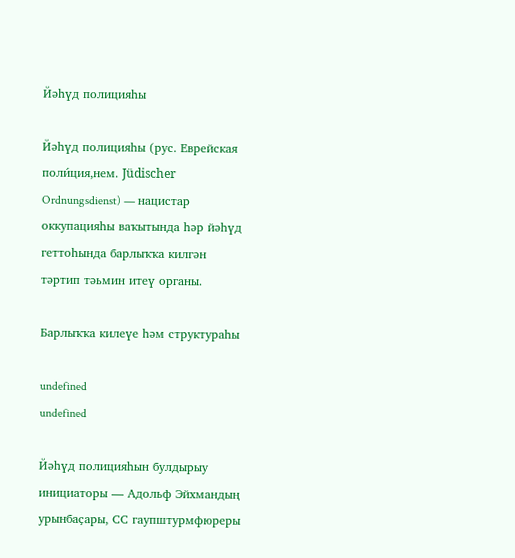Йәһүд полицияһы

Йәһүд полицияһы (рус. Еврейская поли́ция,нем. Jüdischer Ordnungsdienst) — нацистар оккупацияһы ваҡытында һәр йәһүд геттоһында барлыҡҡа килгән тәртип тәьмин итеү органы.

Барлыҡҡа килеүе һәм структураһы

undefined
undefined

Йәһүд полицияһын булдырыу инициаторы — Адольф Эйхмандың урынбаҫары, СС гаупштурмфюреры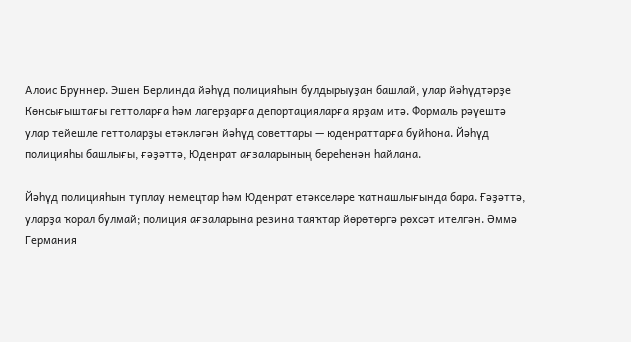Алоис Бруннер. Эшен Берлинда йәһүд полицияһын булдырыуҙан башлай, улар йәһүдтәрҙе Көнсығыштағы геттоларға һәм лагерҙарға депортацияларға ярҙам итә. Формаль рәүештә улар тейешле геттоларҙы етәкләгән йәһүд советтары — юденраттарға буйһона. Йәһүд полицияһы башлығы, ғәҙәттә, Юденрат ағзаларының береһенән һайлана.

Йәһүд полицияһын туплау немецтар һәм Юденрат етәкселәре ҡатнашлығында бара. Ғәҙәттә, уларҙа ҡорал булмай; полиция ағзаларына резина таяҡтар йөрөтөргә рөхсәт ителгән. Әммә Германия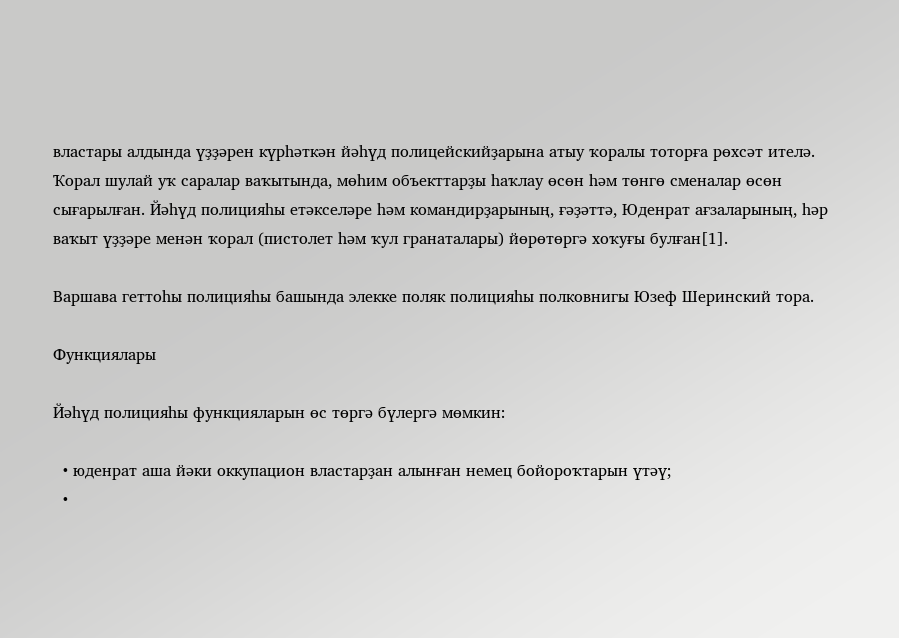властары алдында үҙҙәрен күрһәткән йәһүд полицейскийҙарына атыу ҡоралы тоторға рөхсәт ителә. Ҡорал шулай уҡ саралар ваҡытында, мөһим объекттарҙы һаҡлау өсөн һәм төнгө сменалар өсөн сығарылған. Йәһүд полицияһы етәкселәре һәм командирҙарының, ғәҙәттә, Юденрат ағзаларының, һәр ваҡыт үҙҙәре менән ҡорал (пистолет һәм ҡул гранаталары) йөрөтөргә хоҡуғы булған[1].

Варшава геттоһы полицияһы башында элекке поляк полицияһы полковнигы Юзеф Шеринский тора.

Функциялары

Йәһүд полицияһы функцияларын өс төргә бүлергә мөмкин:

  • юденрат аша йәки оккупацион властарҙан алынған немец бойороҡтарын үтәү;
  •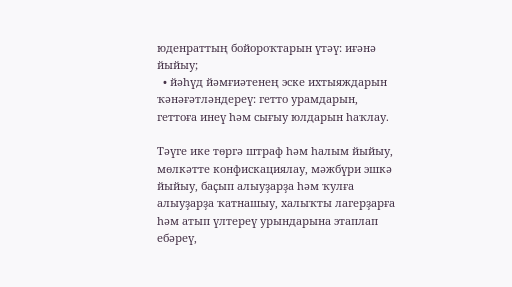юденраттың бойороҡтарын үтәү: иғәнә йыйыу;
  • йәһүд йәмғиәтенең эске ихтыяждарын ҡәнәғәтләндереү: гетто урамдарын, геттоға инеү һәм сығыу юлдарын һаҡлау.

Тәүге ике төргә штраф һәм һалым йыйыу, мөлкәтте конфискациялау, мәжбүри эшкә йыйыу, баҫып алыуҙарҙа һәм ҡулға алыуҙарҙа ҡатнашыу, халыҡты лагерҙарға һәм атып үлтереү урындарына этаплап ебәреү,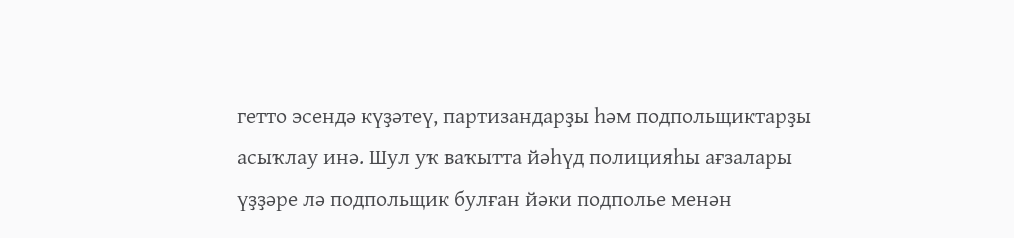гетто эсендә күҙәтеү, партизандарҙы һәм подпольщиктарҙы асыҡлау инә. Шул уҡ ваҡытта йәһүд полицияһы ағзалары үҙҙәре лә подпольщик булған йәки подполье менән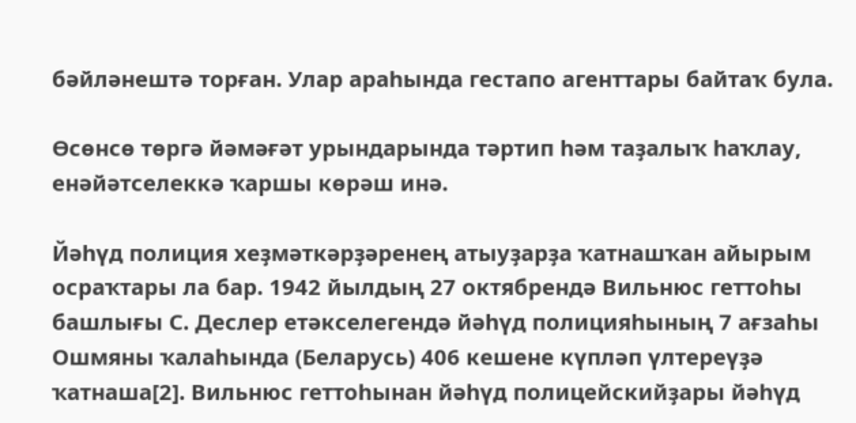бәйләнештә торған. Улар араһында гестапо агенттары байтаҡ була.

Өсөнсө төргә йәмәғәт урындарында тәртип һәм таҙалыҡ һаҡлау, енәйәтселеккә ҡаршы көрәш инә.

Йәһүд полиция хеҙмәткәрҙәренең атыуҙарҙа ҡатнашҡан айырым осраҡтары ла бар. 1942 йылдың 27 октябрендә Вильнюс геттоһы башлығы С. Деслер етәкселегендә йәһүд полицияһының 7 ағзаһы Ошмяны ҡалаһында (Беларусь) 406 кешене күпләп үлтереүҙә ҡатнаша[2]. Вильнюс геттоһынан йәһүд полицейскийҙары йәһүд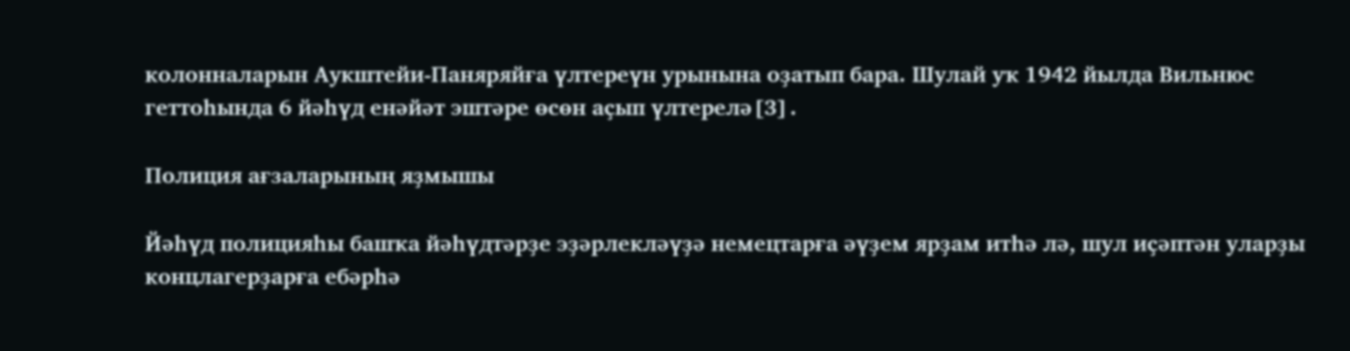колонналарын Аукштейи-Паняряйға үлтереүн урынына оҙатып бара. Шулай уҡ 1942 йылда Вильнюс геттоһында 6 йәһүд енәйәт эштәре өсөн аҫып үлтерелә[3].

Полиция ағзаларының яҙмышы

Йәһүд полицияһы башҡа йәһүдтәрҙе эҙәрлекләүҙә немецтарға әүҙем ярҙам итһә лә, шул иҫәптән уларҙы концлагерҙарға ебәрһә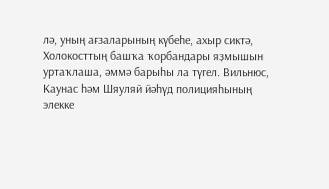лә, уның ағзаларының күбеһе, ахыр сиктә, Холокосттың башҡа ҡорбандары яҙмышын уртаҡлаша, әммә барыһы ла түгел. Вильнюс, Каунас һәм Шяуляй йәһүд полицияһының элекке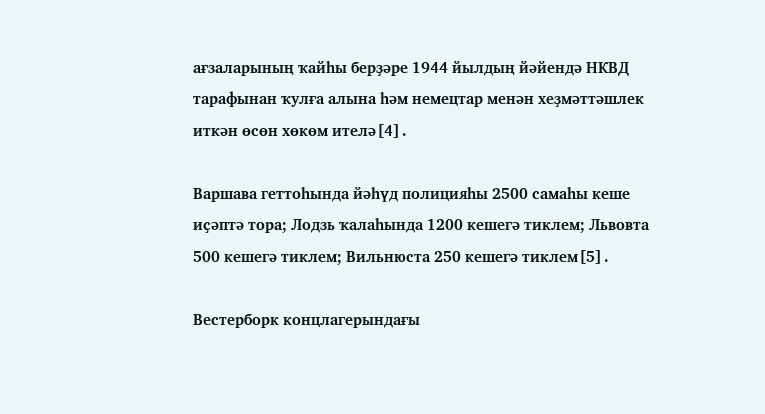ағзаларының ҡайһы берҙәре 1944 йылдың йәйендә НКВД тарафынан ҡулға алына һәм немецтар менән хеҙмәттәшлек иткән өсөн хөкөм ителә[4].

Варшава геттоһында йәһүд полицияһы 2500 самаһы кеше иҫәптә тора; Лодзь ҡалаһында 1200 кешегә тиклем; Львовта 500 кешегә тиклем; Вильнюста 250 кешегә тиклем[5].

Вестерборк концлагерындағы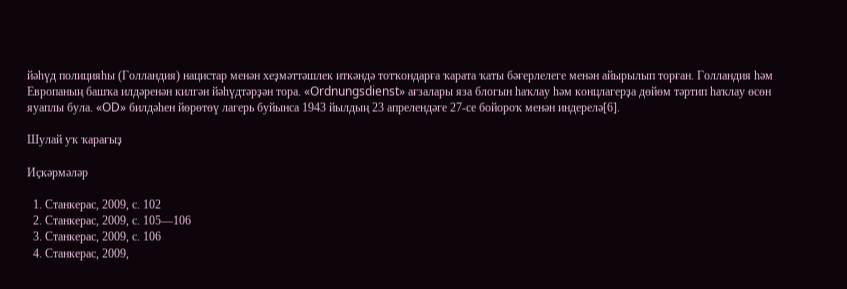йәһүд полицияһы (Голландия) нацистар менән хеҙмәттәшлек иткәндә тотҡондарға ҡарата ҡаты бәғерлелеге менән айырылып торған. Голландия һәм Европаның башҡа илдәренән килгән йәһүдтәрҙән тора. «Ordnungsdienst» ағзалары яза блогын һаҡлау һәм концлагерҙа дөйөм тәртип һаҡлау өсөн яуаплы була. «OD» билдәһен йөрөтөү лагерь буйынса 1943 йылдың 23 апрелендәге 27-се бойороҡ менән индерелә[6].

Шулай уҡ ҡарағыҙ

Иҫкәрмәләр

  1. Станкерас, 2009, с. 102
  2. Станкерас, 2009, с. 105—106
  3. Станкерас, 2009, с. 106
  4. Станкерас, 2009,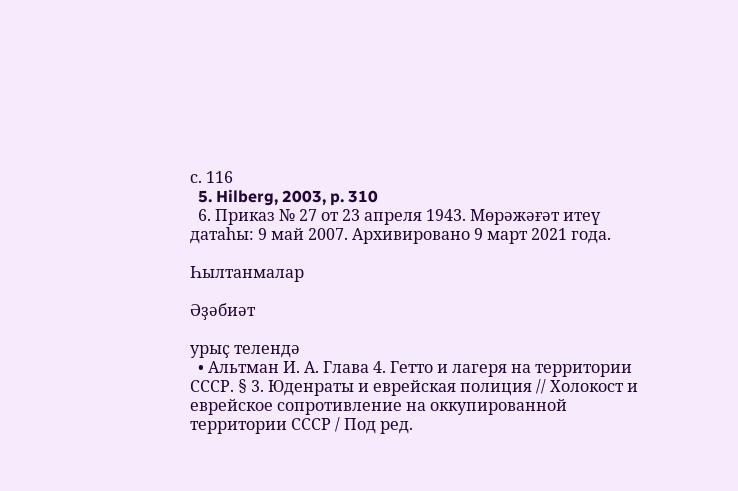с. 116
  5. Hilberg, 2003, p. 310
  6. Приказ № 27 от 23 апреля 1943. Мөрәжәғәт итеү датаһы: 9 май 2007. Архивировано 9 март 2021 года.

Һылтанмалар

Әҙәбиәт

урыҫ телендә
  • Альтман И. А. Глава 4. Гетто и лагеря на территории СССР. § 3. Юденраты и еврейская полиция // Холокост и еврейское сопротивление на оккупированной территории СССР / Под ред.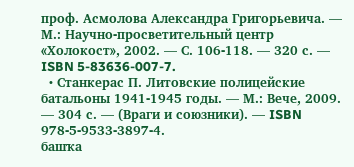проф. Асмолова Александра Григорьевича. — М.: Научно-просветительный центр «Холокост», 2002. — С. 106-118. — 320 с. — ISBN 5-83636-007-7.
  • Станкерас П. Литовские полицейские батальоны 1941-1945 годы. — М.: Вече, 2009. — 304 с. — (Враги и союзники). — ISBN 978-5-9533-3897-4.
башҡа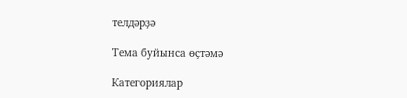телдәрҙә

Тема буйынса өҫтәмә

Категориялар